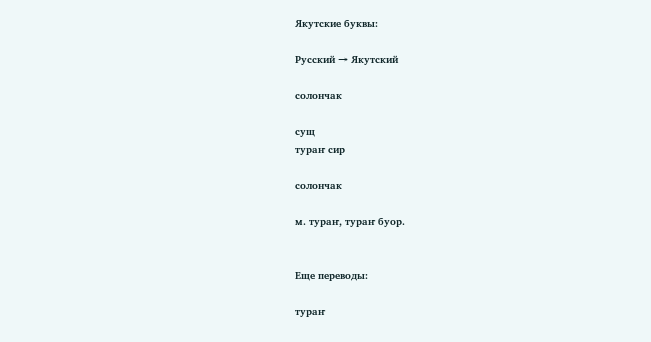Якутские буквы:

Русский → Якутский

солончак

сущ
тураҥ сир

солончак

м. тураҥ, тураҥ буор.


Еще переводы:

тураҥ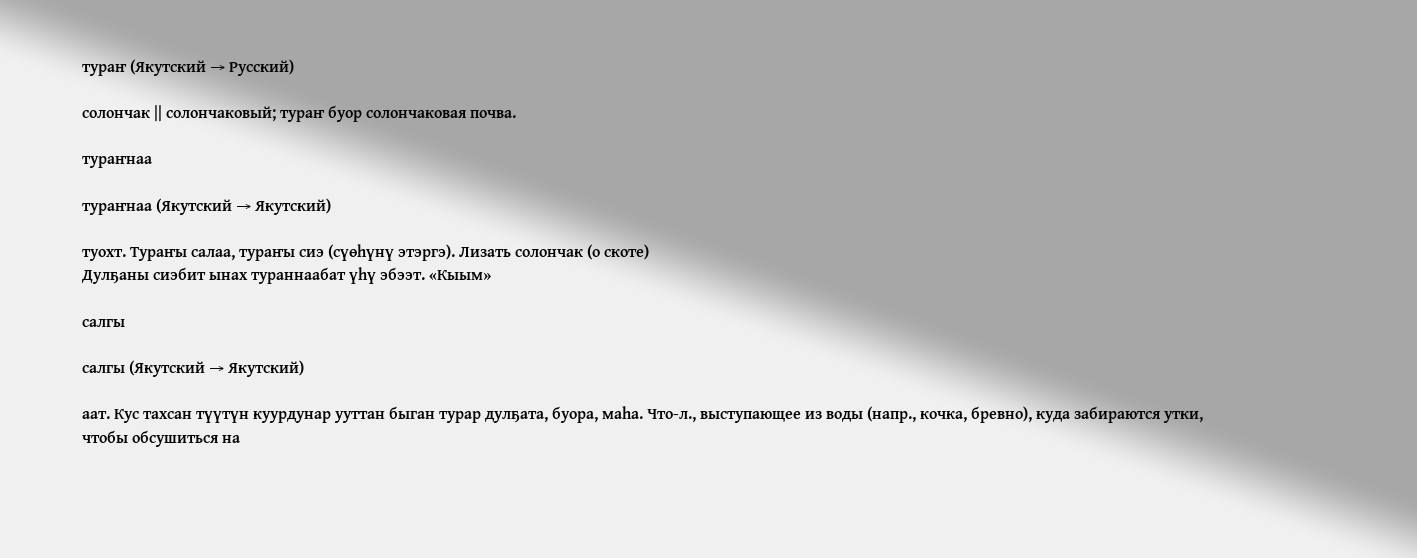тураҥ (Якутский → Русский)

солончак || солончаковый; тураҥ буор солончаковая почва.

тураҥнаа

тураҥнаа (Якутский → Якутский)

туохт. Тураҥы салаа, тураҥы сиэ (сүөһүнү этэргэ). Лизать солончак (о скоте)
Дулҕаны сиэбит ынах тураннаабат үһү эбээт. «Кыым»

салгы

салгы (Якутский → Якутский)

аат. Кус тахсан түүтүн куурдунар ууттан быган турар дулҕата, буора, маһа. Что-л., выступающее из воды (напр., кочка, бревно), куда забираются утки, чтобы обсушиться на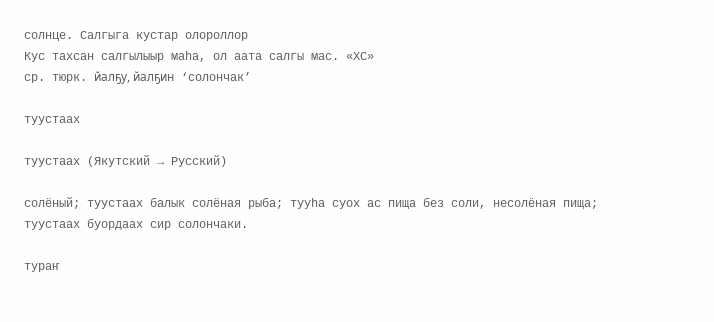солнце. Салгыга кустар олороллор
Кус тахсан салгылыыр маһа, ол аата салгы мас. «ХС»
ср. тюрк. йалҕу, йалҕин ‘солончак’

туустаах

туустаах (Якутский → Русский)

солёный; туустаах балык солёная рыба; тууһа суох ас пища без соли, несолёная пища; туустаах буордаах сир солончаки.

тураҥ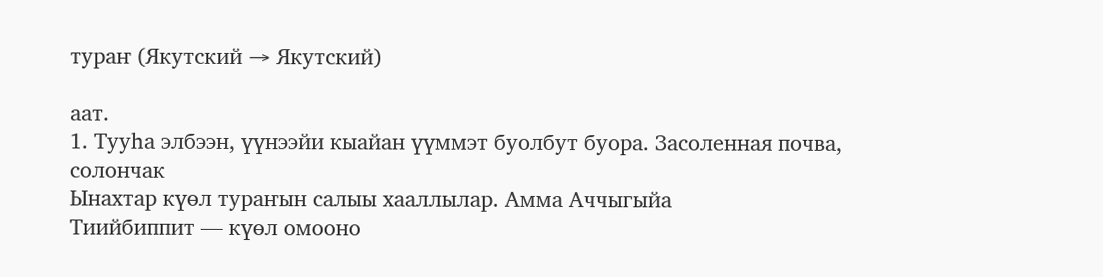тураҥ (Якутский → Якутский)

аат.
1. Тууһа элбээн, үүнээйи кыайан үүммэт буолбут буора. Засоленная почва, солончак
Ынахтар күөл тураҥын салыы хааллылар. Амма Аччыгыйа
Тиийбиппит — күөл омооно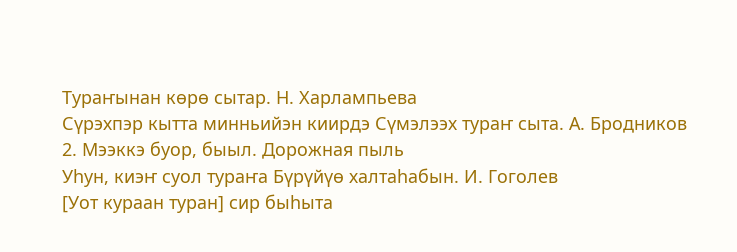Тураҥынан көрө сытар. Н. Харлампьева
Сүрэхпэр кытта минньийэн киирдэ Сүмэлээх тураҥ сыта. А. Бродников
2. Мээккэ буор, быыл. Дорожная пыль
Уһун, киэҥ суол тураҥа Бүрүйүө халтаһабын. И. Гоголев
[Уот кураан туран] сир быһыта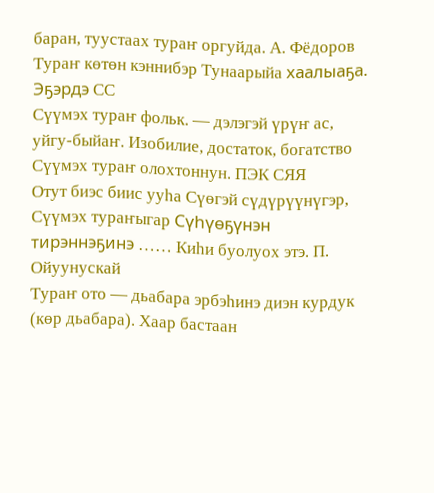баран, туустаах тураҥ оргуйда. А. Фёдоров
Тураҥ көтөн кэннибэр Тунаарыйа хаалыаҕа. Эҕэрдэ СС
Сүүмэх тураҥ фольк. — дэлэгэй үрүҥ ас, уйгу-быйаҥ. Изобилие, достаток, богатство
Сүүмэх тураҥ олохтоннун. ПЭК СЯЯ
Отут биэс биис ууһа Сүөгэй сүдүрүүнүгэр, Сүүмэх тураҥыгар Сүһүөҕүнэн тирэннэҕинэ …… Киһи буолуох этэ. П. Ойуунускай
Тураҥ ото — дьабара эрбэһинэ диэн курдук (көр дьабара). Хаар бастаан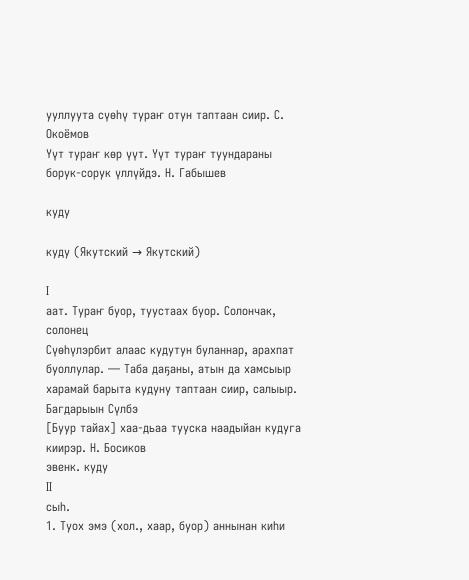ууллуута сүөһү тураҥ отун таптаан сиир. С. Окоёмов
Үүт тураҥ көр үүт. Үүт тураҥ туундараны борук-сорук үллүйдэ. Н. Габышев

куду

куду (Якутский → Якутский)

I
аат. Тураҥ буор, туустаах буор. Солончак, солонец
Сүөһүлэрбит алаас кудутун буланнар, арахпат буоллулар. — Таба даҕаны, атын да хамсыыр харамай барыта кудуну таптаан сиир, салыыр. Багдарыын Сүлбэ
[Буур тайах] хаа-дьаа тууска наадыйан кудуга киирэр. Н. Босиков
эвенк. куду
II
сыһ.
1. Туох эмэ (хол., хаар, буор) аннынан киһи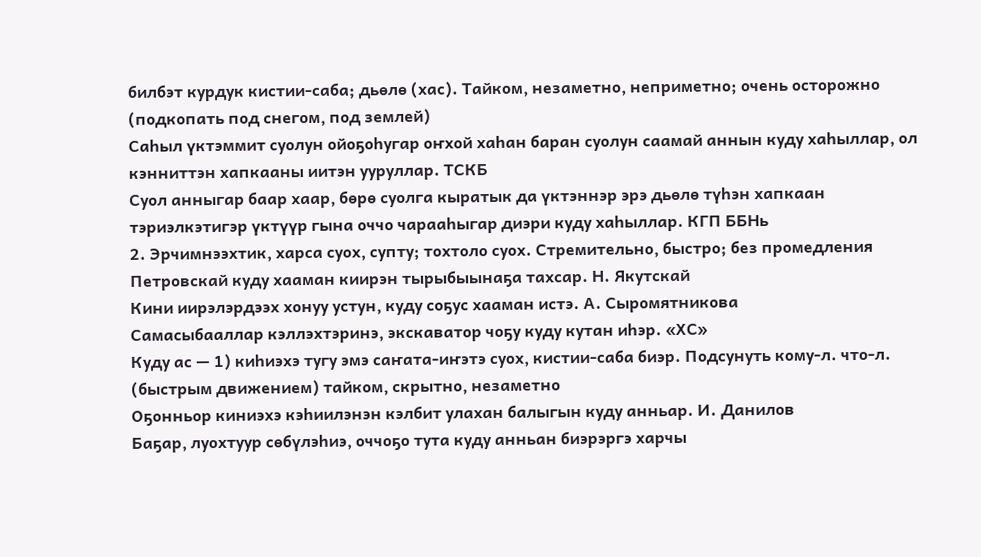билбэт курдук кистии-саба; дьөлө (хас). Тайком, незаметно, неприметно; очень осторожно (подкопать под снегом, под землей)
Саһыл үктэммит суолун ойоҕоһугар оҥхой хаһан баран суолун саамай аннын куду хаһыллар, ол кэнниттэн хапкааны иитэн ууруллар. ТСКБ
Суол анныгар баар хаар, бөрө суолга кыратык да үктэннэр эрэ дьөлө түһэн хапкаан тэриэлкэтигэр үктүүр гына оччо чарааһыгар диэри куду хаһыллар. КГП ББНь
2. Эрчимнээхтик, харса суох, супту; тохтоло суох. Стремительно, быстро; без промедления
Петровскай куду хааман киирэн тырыбыынаҕа тахсар. Н. Якутскай
Кини иирэлэрдээх хонуу устун, куду соҕус хааман истэ. А. Сыромятникова
Самасыбааллар кэллэхтэринэ, экскаватор чоҕу куду кутан иһэр. «ХС»
Куду ас — 1) киһиэхэ тугу эмэ саҥата-иҥэтэ суох, кистии-саба биэр. Подсунуть кому-л. что-л. (быстрым движением) тайком, скрытно, незаметно
Оҕонньор киниэхэ кэһиилэнэн кэлбит улахан балыгын куду анньар. И. Данилов
Баҕар, луохтуур сөбүлэһиэ, оччоҕо тута куду анньан биэрэргэ харчы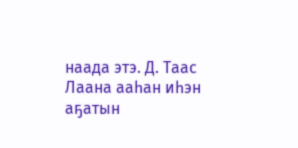наада этэ. Д. Таас
Лаана ааһан иһэн аҕатын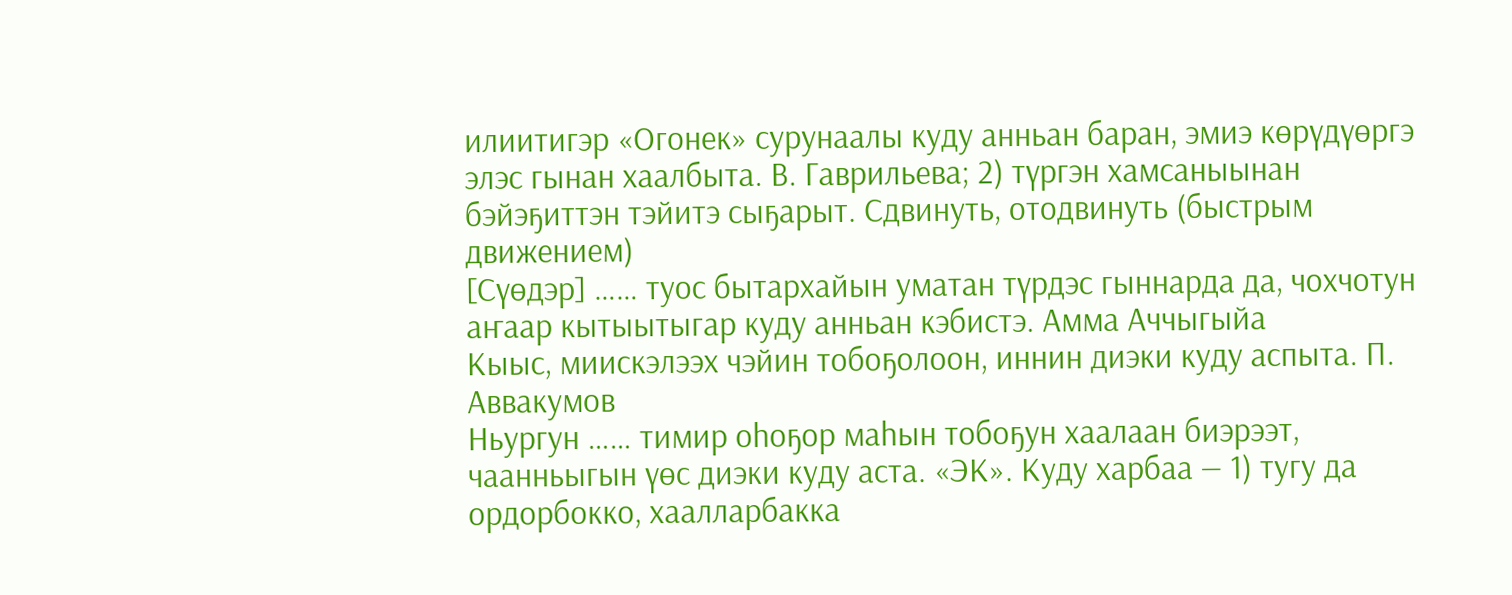илиитигэр «Огонек» сурунаалы куду анньан баран, эмиэ көрүдүөргэ элэс гынан хаалбыта. В. Гаврильева; 2) түргэн хамсаныынан бэйэҕиттэн тэйитэ сыҕарыт. Сдвинуть, отодвинуть (быстрым движением)
[Сүөдэр] …… туос бытархайын уматан түрдэс гыннарда да, чохчотун аҥаар кытыытыгар куду анньан кэбистэ. Амма Аччыгыйа
Кыыс, миискэлээх чэйин тобоҕолоон, иннин диэки куду аспыта. П. Аввакумов
Ньургун …… тимир оһоҕор маһын тобоҕун хаалаан биэрээт, чаанньыгын үөс диэки куду аста. «ЭК». Куду харбаа — 1) тугу да ордорбокко, хаалларбакка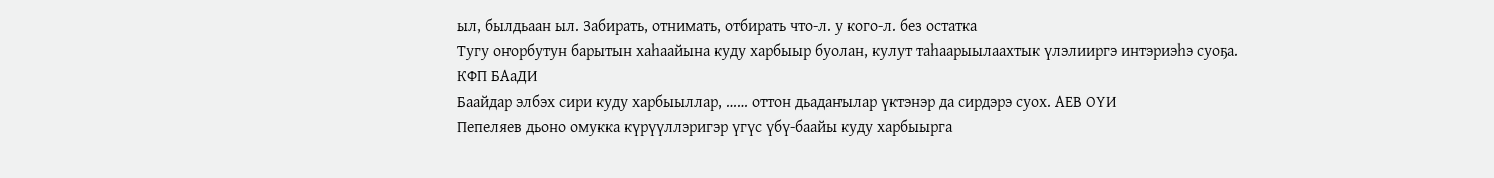ыл, былдьаан ыл. Забирать, отнимать, отбирать что-л. у кого-л. без остатка
Тугу оҥорбутун барытын хаһаайына куду харбыыр буолан, кулут таһаарыылаахтык үлэлииргэ интэриэһэ суоҕа. КФП БАаДИ
Баайдар элбэх сири куду харбыыллар, …… оттон дьадаҥылар үктэнэр да сирдэрэ суох. АЕВ ОҮИ
Пепеляев дьоно омукка күрүүллэригэр үгүс үбү-баайы куду харбыырга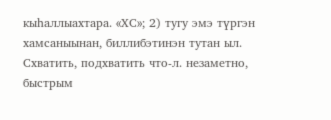кыһаллыахтара. «ХС»; 2) тугу эмэ түргэн хамсаныынан, биллибэтинэн тутан ыл. Схватить, подхватить что-л. незаметно, быстрым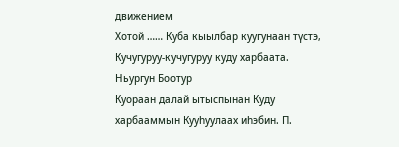движением
Хотой …… Куба кыылбар куугунаан түстэ, Кучугуруу-кучугуруу куду харбаата. Ньургун Боотур
Куораан далай ытыспынан Куду харбааммын Кууһуулаах иһэбин. П.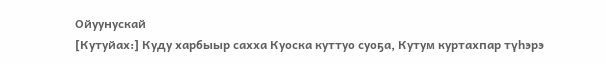Ойуунускай
[Кутуйах:] Куду харбыыр сахха Куоска куттуо суоҕа, Кутум куртахпар түһэрэ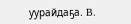уурайдаҕа. В.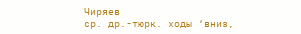Чиряев
ср. др.-тюрк. ходы ‘вниз,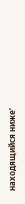находящийся ниже’